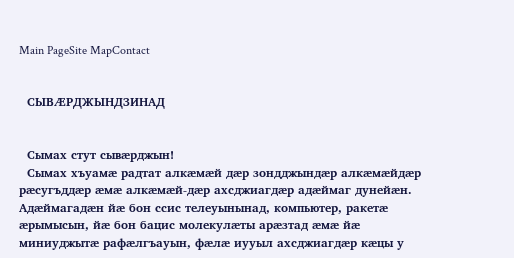Main PageSite MapContact


  СЫВÆРДЖЫНДЗИНАД


  Сымах стут сывæрджын!
  Сымах хъуамæ радтат алкæмæй дæр зондджындæр алкæмæйдæр рæсугъддæр æмæ алкæмæй-дæр ахсджиагдæр адæймаг дунейæн. Адæймагадæн йæ бон ссис телеуынынад, компьютер, ракетæ æрымысын, йæ бон бацис молекулæты арæзтад æмæ йæ миниуджытæ рафæлгъауын, фæлæ иууыл ахсджиагдæр кæцы у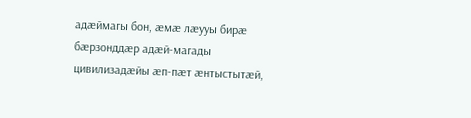адæймагы бон, æмæ лæууы бирæ бæрзонддæр адæй-магады цивилизадæйы æп-пæт æнтыстытæй,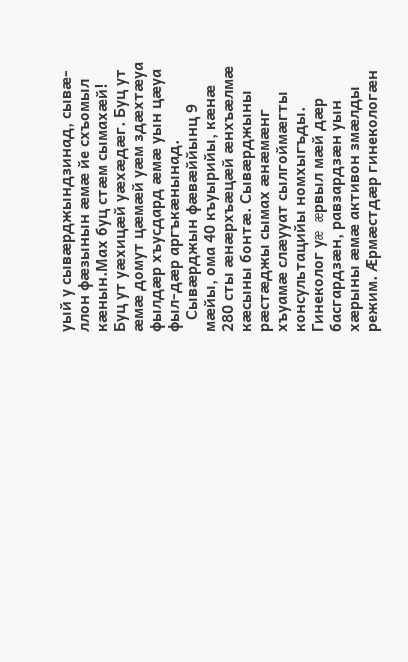уый у сывæрджындзинад, сывæ-ллон фæзынын æмæ йе схъомыл кæнын.Мах буц стæм сымахæй! Буц ут уæхицæй уæхæдæг. Буц ут æмæ домут цæмæй уæм здæхтæуа фылдæр хъусдард æмæ уын цæуа фыл-дæр аргъкæнынад.
   Сывæрджын фæвæййынц 9 мæйы, ома 40 къуырийы, кæнæ 280 сты æнæрхъæцæй æнхъæлмæ кæсыны бонтæ. Сывæрджыны рæстæджы сымах æнæмæнг хъуамæ слæууат сылгоймæгты консультацийы номхыгъды. Гинеколог уæ æрвыл мæй дæр басгардзæн, равзардзæн уын хæрыны æмæ активон змæлды режим. Æрмæстдæр гинекологæн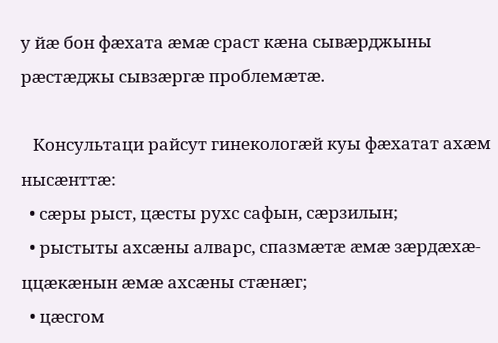у йæ бон фæхата æмæ сраст кæна сывæрджыны рæстæджы сывзæргæ проблемæтæ.

   Консультаци райсут гинекологæй куы фæхатат ахæм нысæнттæ:
  • сæры рыст, цæсты рухс сафын, сæрзилын;
  • рыстыты ахсæны алварс, спазмæтæ æмæ зæрдæхæ-ццæкæнын æмæ ахсæны стæнæг;
  • цæсгом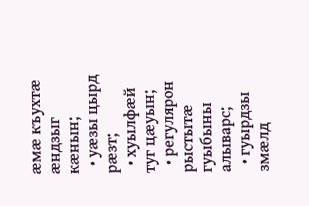æмæ къухтæ æндзыг кæнын;
  • уæзы цырд рæзт;
  • хуылфæй туг цæуын;
  • регулярон рыстытæ гуыбыны алыварс;
  • гуырдзы змæлд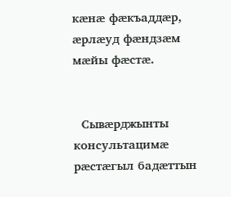кæнæ фæкъаддæр, æрлæуд фæндзæм мæйы фæстæ.


  Сывæрджынты консультацимæ рæстæгыл бадæттын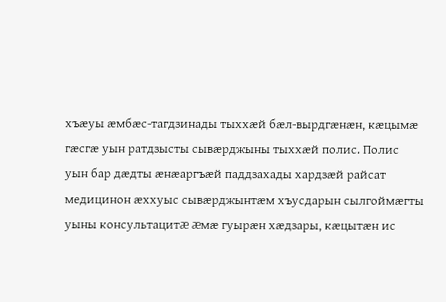хъæуы æмбæс-тагдзинады тыххæй бæл-вырдгæнæн, кæцымæ гæсгæ уын ратдзысты сывæрджыны тыххæй полис. Полис уын бар дæдты æнæаргъæй паддзахады хардзæй райсат медицинон æххуыс сывæрджынтæм хъусдарын сылгоймæгты уыны консультацитæ æмæ гуырæн хæдзары, кæцытæн ис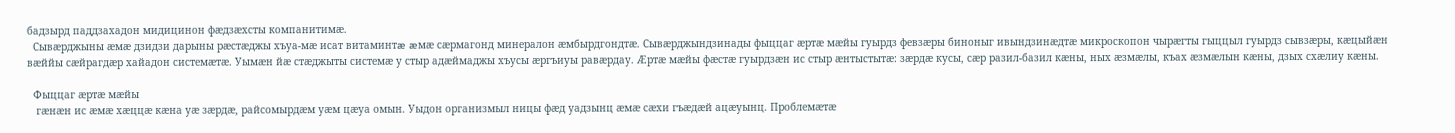бадзырд паддзахадон мидицинон фæдзæхсты компанитимæ.
  Сывæрджыны æмæ дзидзи дарыны рæстæджы хъуа-мæ исат витаминтæ æмæ сæрмагонд минералон æмбырдгондтæ. Сывæрджындзинады фыццаг æртæ мæйы гуырдз февзæры биноныг ивындзинæдтæ микроскопон чырæгты гыццыл гуырдз сывзæры, кæцыйæн вæййы сæйрагдæр хайадон системæтæ. Уымæн йæ стæджыты системæ у стыр адæймаджы хъусы æргъиуы равæрдау. Æртæ мæйы фæстæ гуырдзæн ис стыр æнтыстытæ: зæрдæ кусы, сæр разил-базил кæны, ных æзмæлы, къах æзмæлын кæны, дзых схæлиу кæны.

  Фыццаг æртæ мæйы
   гæнæн ис æмæ хæццæ кæна уæ зæрдæ, райсомырдæм уæм цæуа омын. Уыдон организмыл ницы фæд уадзынц æмæ сæхи гъæдæй ацæуынц. Проблемæтæ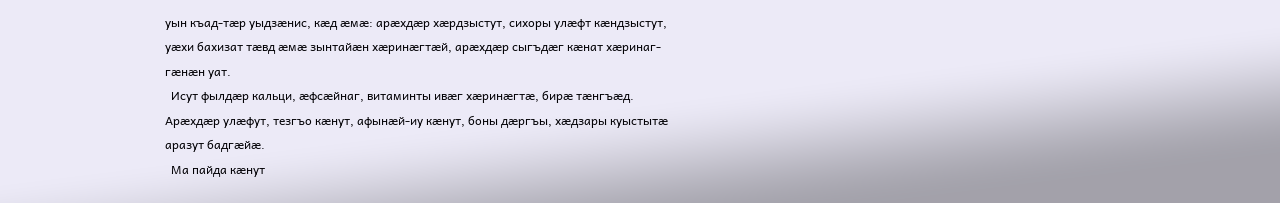уын къад-тæр уыдзæнис, кæд æмæ: арæхдæр хæрдзыстут, сихоры улæфт кæндзыстут, уæхи бахизат тæвд æмæ зынтайæн хæринæгтæй, арæхдæр сыгъдæг кæнат хæринаг-гæнæн уат.
  Исут фылдæр кальци, æфсæйнаг, витаминты ивæг хæринæгтæ, бирæ тæнгъæд. Арæхдæр улæфут, тезгъо кæнут, афынæй-иу кæнут, боны дæргъы, хæдзары куыстытæ аразут бадгæйæ.
  Ма пайда кæнут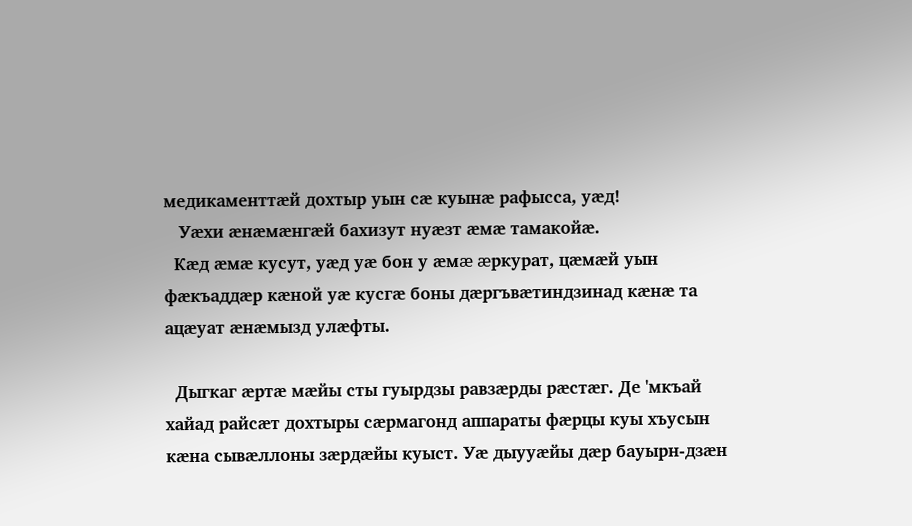медикаменттæй дохтыр уын сæ куынæ рафысса, уæд!
   Уæхи æнæмæнгæй бахизут нуæзт æмæ тамакойæ.
  Кæд æмæ кусут, уæд уæ бон у æмæ æркурат, цæмæй уын фæкъаддæр кæной уæ кусгæ боны дæргъвæтиндзинад кæнæ та ацæуат æнæмызд улæфты.

  Дыгкаг æртæ мæйы сты гуырдзы равзæрды рæстæг. Де 'мкъай хайад райсæт дохтыры сæрмагонд аппараты фæрцы куы хъусын кæна сывæллоны зæрдæйы куыст. Уæ дыууæйы дæр бауырн-дзæн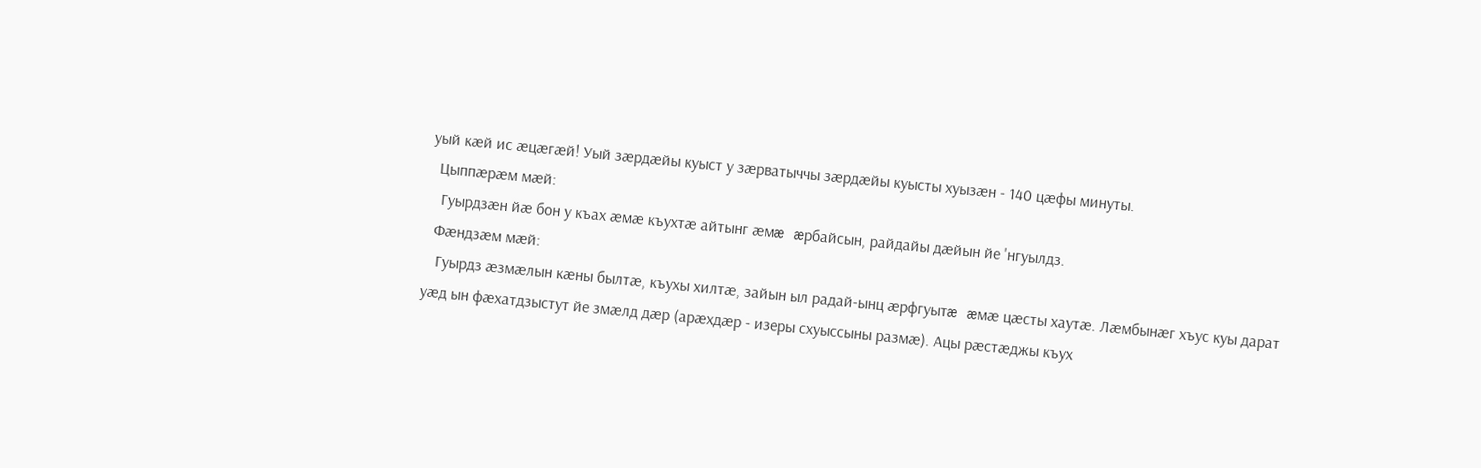уый кæй ис æцæгæй! Уый зæрдæйы куыст у зæрватыччы зæрдæйы куысты хуызæн - 140 цæфы минуты.
  Цыппæрæм мæй:
   Гуырдзæн йæ бон у къах æмæ къухтæ айтынг æмæ æрбайсын, райдайы дæйын йе 'нгуылдз.
  Фæндзæм мæй:
   Гуырдз æзмæлын кæны былтæ, къухы хилтæ, зайын ыл радай-ынц æрфгуытæ æмæ цæсты хаутæ. Лæмбынæг хъус куы дарат уæд ын фæхатдзыстут йе змæлд дæр (арæхдæр - изеры схуыссыны размæ). Ацы рæстæджы къух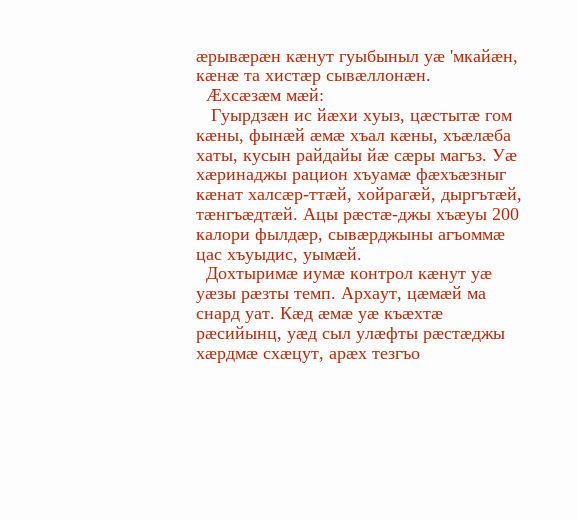æрывæрæн кæнут гуыбыныл уæ 'мкайæн, кæнæ та хистæр сывæллонæн.
  Æхсæзæм мæй:
   Гуырдзæн ис йæхи хуыз, цæстытæ гом кæны, фынæй æмæ хъал кæны, хъæлæба хаты, кусын райдайы йæ сæры магъз. Уæ хæринаджы рацион хъуамæ фæхъæзныг кæнат халсæр-ттæй, хойрагæй, дыргътæй, тæнгъæдтæй. Ацы рæстæ-джы хъæуы 200 калори фылдæр, сывæрджыны агъоммæ цас хъуыдис, уымæй.
  Дохтыримæ иумæ контрол кæнут уæ уæзы рæзты темп. Архаут, цæмæй ма снард уат. Кæд æмæ уæ къæхтæ рæсийынц, уæд сыл улæфты рæстæджы хæрдмæ схæцут, арæх тезгъо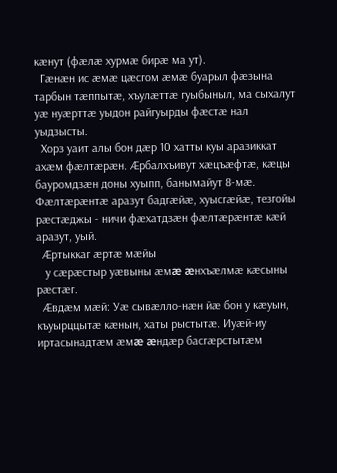кæнут (фæлæ хурмæ бирæ ма ут).
  Гæнæн ис æмæ цæсгом æмæ буарыл фæзына тарбын тæппытæ, хъулæттæ гуыбыныл, ма сыхалут уæ нуæрттæ уыдон райгуырды фæстæ нал уыдзысты.
  Хорз уаит алы бон дæр 10 хатты куы аразиккат ахæм фæлтæрæн. Æрбалхъивут хæцъæфтæ, кæцы бауромдзæн доны хуыпп, банымайут 8-мæ. Фæлтæрæнтæ аразут бадгæйæ, хуысгæйæ, тезгойы рæстæджы - ничи фæхатдзæн фæлтæрæнтæ кæй аразут, уый.
  Æртыккаг æртæ мæйы
   у сæрæстыр уæвыны æмæ æнхъæлмæ кæсыны рæстæг.
  Æвдæм мæй: Уæ сывæлло-нæн йæ бон у кæуын, къуырццытæ кæнын, хаты рыстытæ. Иуæй-иу иртасынадтæм æмæ æндæр басгæрстытæм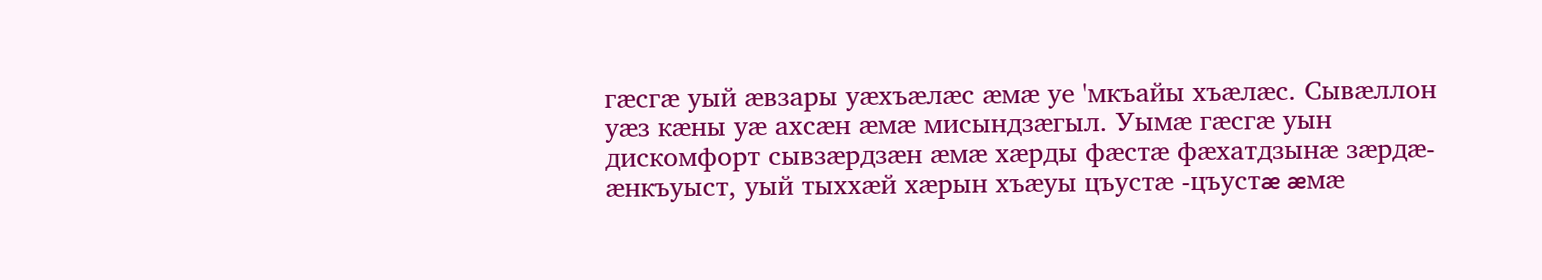гæсгæ уый æвзары уæхъæлæс æмæ уе 'мкъайы хъæлæс. Сывæллон уæз кæны уæ ахсæн æмæ мисындзæгыл. Уымæ гæсгæ уын дискомфорт сывзæрдзæн æмæ хæрды фæстæ фæхатдзынæ зæрдæ-æнкъуыст, уый тыххæй хæрын хъæуы цъустæ -цъустæ æмæ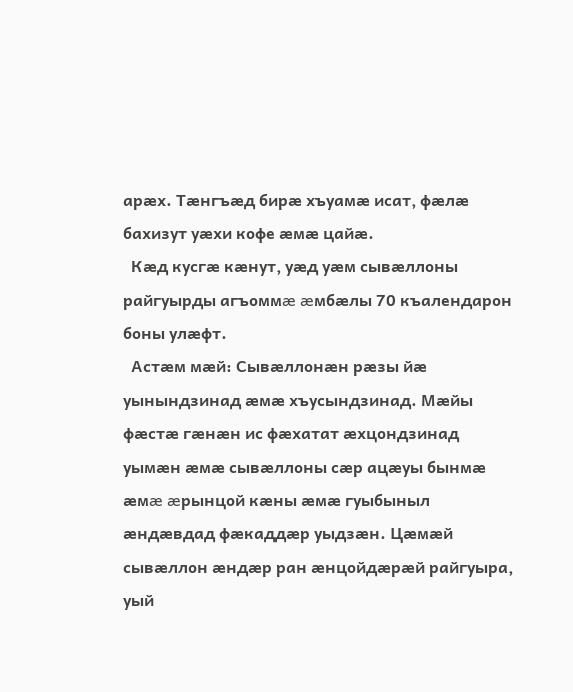арæх. Тæнгъæд бирæ хъуамæ исат, фæлæ бахизут уæхи кофе æмæ цайæ.
  Кæд кусгæ кæнут, уæд уæм сывæллоны райгуырды агъоммæ æмбæлы 70 къалендарон боны улæфт.
  Астæм мæй: Сывæллонæн рæзы йæ уынындзинад æмæ хъусындзинад. Мæйы фæстæ гæнæн ис фæхатат æхцондзинад уымæн æмæ сывæллоны сæр ацæуы бынмæ æмæ æрынцой кæны æмæ гуыбыныл æндæвдад фæкаддæр уыдзæн. Цæмæй сывæллон æндæр ран æнцойдæрæй райгуыра, уый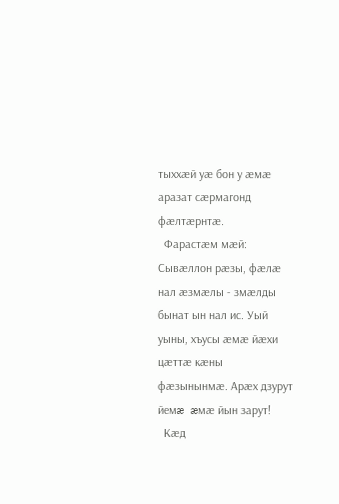тыххæй уæ бон у æмæ аразат сæрмагонд фæлтæрнтæ.
  Фарастæм мæй: Сывæллон рæзы, фæлæ нал æзмæлы - змæлды бынат ын нал ис. Уый уыны, хъусы æмæ йæхи цæттæ кæны фæзынынмæ. Арæх дзурут йемæ æмæ йын зарут!
  Кæд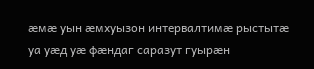æмæ уын æмхуызон интервалтимæ рыстытæ уа уæд уæ фæндаг саразут гуырæн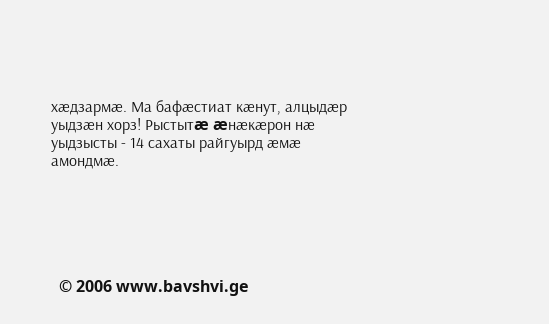хæдзармæ. Ма бафæстиат кæнут, алцыдæр уыдзæн хорз! Рыстытæ æнæкæрон нæ уыдзысты - 14 сахаты райгуырд æмæ амондмæ.






  © 2006 www.bavshvi.ge